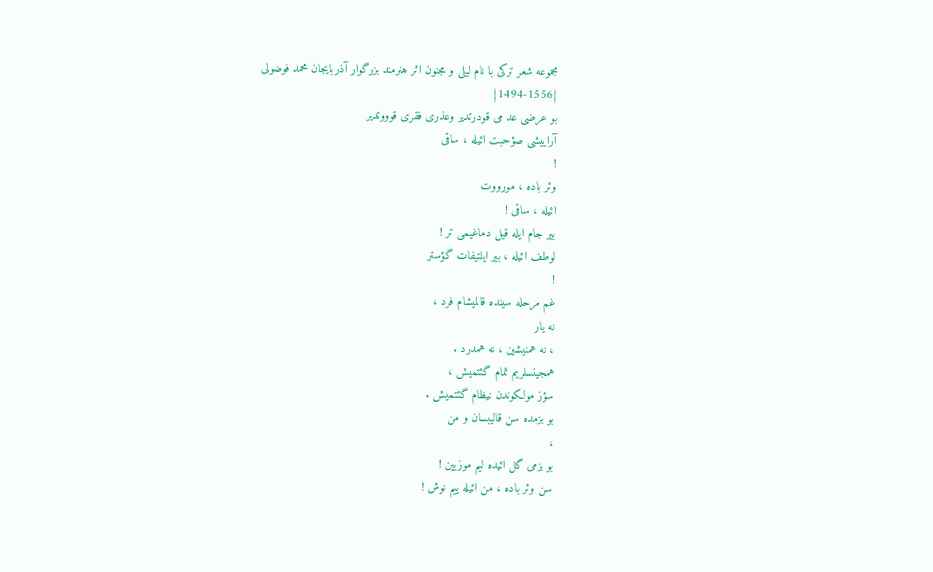مجموعه شعر ترکی با نام لیلی و مجنون اثر هنرمند بزرگوار آذربایجان محمد فوضولی
{1494-1556}
بو عرضی عد می قودرتدیر وعذری فقری قوووتدیر
آراییشی صؤحبت ائیله ، ساقی
!
وئر باده ، مورووت
ائیله ، ساقی !
بیر جام ایله قیل دماغیمی تر !
لوطف ائیله ، بیر ایلتیفات گؤستر
!
غم مرحله سینده قالمیشام فرد ،
نه یار
، نه همنیشین ، نه همدرد .
همجینسلریم تمام گئتمیش ،
سؤز مولکوندن نیظام گئتمیش .
بو بزمده سن قالیبسان و من
،
بو بزمی گل ائیده لیم موزیین !
سن وئر باده ، من ائیله ییم نوش !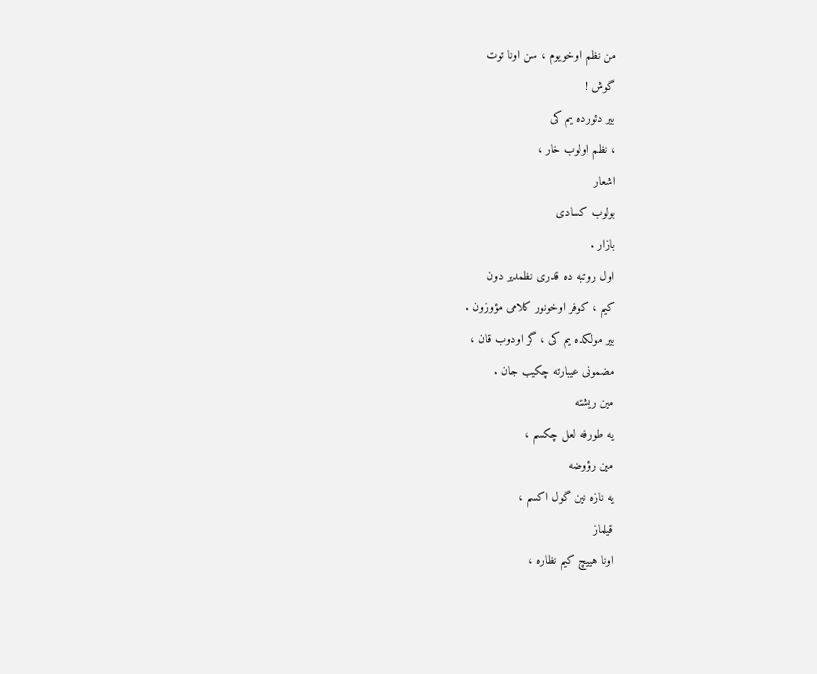من نظم اوخویوم ، سن اونا توت
گوش !
بیر دئورده یم کی
، نظم اولوب خار ،
اشعار
بولوب کسادی
بازار .
اول روتبه ده قدری نظمدیر دون
کیم ، کوفر اوخونور کلامی مؤوزون .
بیر مولکده یم کی ، گر اودوب قان ،
مضمونی عیبارته چکیب جان .
مین ریشته
یه طورفه لعل چکسم ،
مین رؤوضه
یه نازه نین گول اکسم ،
قیلماز
اونا هییچ کیم نظاره ،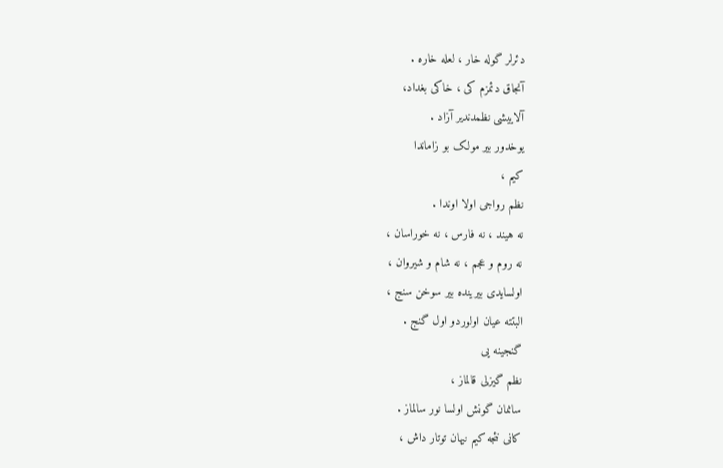دئرلر گوله خار ، لعله خاره .
آنجاق دئمزم کی ، خاکی بغداد،
آلاییشی نظمدندیر آزاد .
یوخدور بیر مولک بو زاماندا
کیم ،
نظم رواجی اولا اوندا .
نه هیند ، نه فارس ، نه خوراسان ،
نه روم و عجم ، نه شام و شیروان ،
اولسایدی بیرینده بیر سوخن سنج ،
البتته عیان اولوردو اول گنج .
گنجینه یی
نظم گیزلی قالماز ،
سانمان گونش اولسا نور سالماز .
کانی نئجه کیم نیهان توتار داش ،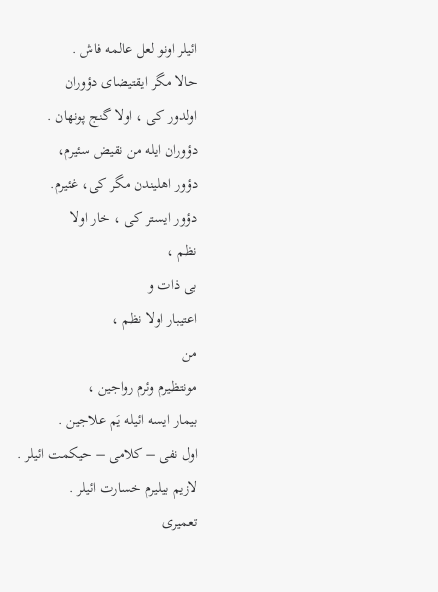ائیلر اونو لعل عالمه فاش .
حالا مگر ایقتیضای دؤوران
اولدور کی ، اولا گنج پونهان .
دؤوران ایله من نقیض سئیرم،
دؤور اهلیندن مگر کی، غئیرم.
دؤور ایستر کی ، خار اولا
نظم ،
بی ذات و
اعتیبار اولا نظم ،
من
مونتظیرم وئرم رواجین ،
بیمار ایسه ائیله یَم علاجین .
اول نفی – کلامی – حیکمت ائیلر .
لازیم بیلیرم خسارت ائیلر .
تعمیری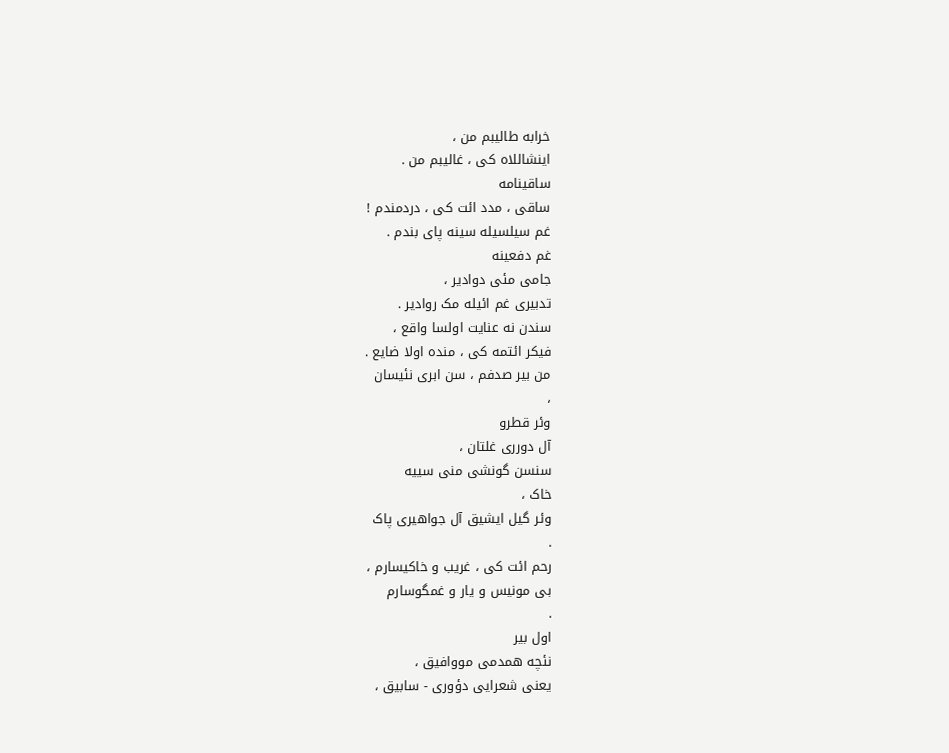خرابه طالیبم من ،
اینشاللاه کی ، غالیبم من .
ساقینامه
ساقی ، مدد ائت کی ، دردمندم !
غم سیلسیله سینه پای بندم .
غم دفعینه
جامی مئی دوادیر ،
تدبیری غم ائیله مک روادیر .
سندن نه عنایت اولسا واقع ،
فیکر ائتمه کی ، منده اولا ضایع .
من بیر صدفم ، سن ابری نئیسان
،
وئر قطرو
آل دورری غلتان ،
سنسن گونشی منی سییه
خاک ،
وئر گیل ایشیق آل جواهیری پاک
.
رحم ائت کی ، غریب و خاکیسارم ،
بی مونیس و یار و غمگوسارم
.
اول بیر
نئچه همدمی مووافیق ،
یعنی شعرایی دؤوری - سابیق ،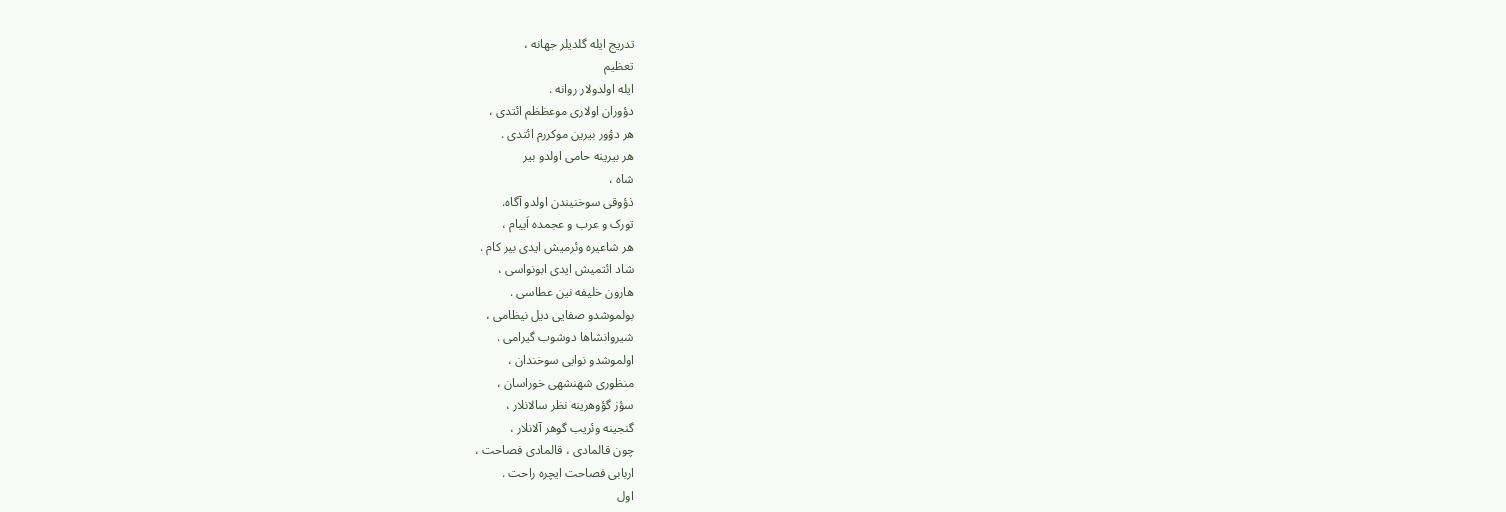تدریج ایله گلدیلر جهانه ،
تعظیم
ایله اولدولار روانه .
دؤوران اولاری موعظظم ائتدی ،
هر دؤور بیرین موکررم ائتدی .
هر بیرینه حامی اولدو بیر
شاه ،
ذؤوقی سوخنیندن اولدو آگاه.
تورک و عرب و عجمده اَییام ،
هر شاعیره وئرمیش ایدی بیر کام .
شاد ائتمیش ایدی ابونواسی ،
هارون خلیفه نین عطاسی .
بولموشدو صفایی دیل نیظامی ،
شیروانشاها دوشوب گیرامی .
اولموشدو نوایی سوخندان ،
منظوری شهنشهی خوراسان ،
سؤز گؤوهرینه نظر سالانلار ،
گنجینه وئریب گوهر آلانلار ،
چون قالمادی ، قالمادی فصاحت ،
اربابی فصاحت ایچره راحت .
اول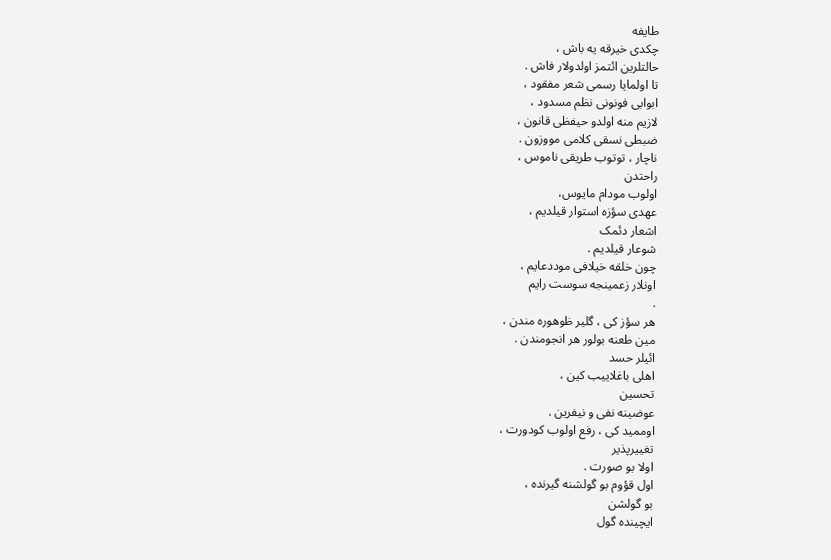طایفه
چکدی خیرقه یه باش ،
حالتلرین ائتمز اولدولار فاش .
تا اولمایا رسمی شعر مفقود ،
ابوابی فونونی نظم مسدود ،
لازیم منه اولدو حیفظی قانون ،
ضبطی نسقی کلامی مووزون .
ناچار ، توتوب طریقی ناموس ،
راحتدن
اولوب مودام مایوس،
عهدی سؤزه استوار قیلدیم ،
اشعار دئمک
شوعار قیلدیم .
چون خلقه خیلافی موددعایم ،
اونلار زعمینجه سوست رایم
.
هر سؤز کی ، گلیر ظوهوره مندن ،
مین طعنه بولور هر انجومندن .
ائیلر حسد
اهلی باغلاییب کین ،
تحسین
عوضینه نفی و نیفرین .
اوممید کی ، رفع اولوب کودورت ،
تغییرپذیر
اولا بو صورت .
اول قؤوم بو گولشنه گیرنده ،
بو گولشن
ایچینده گول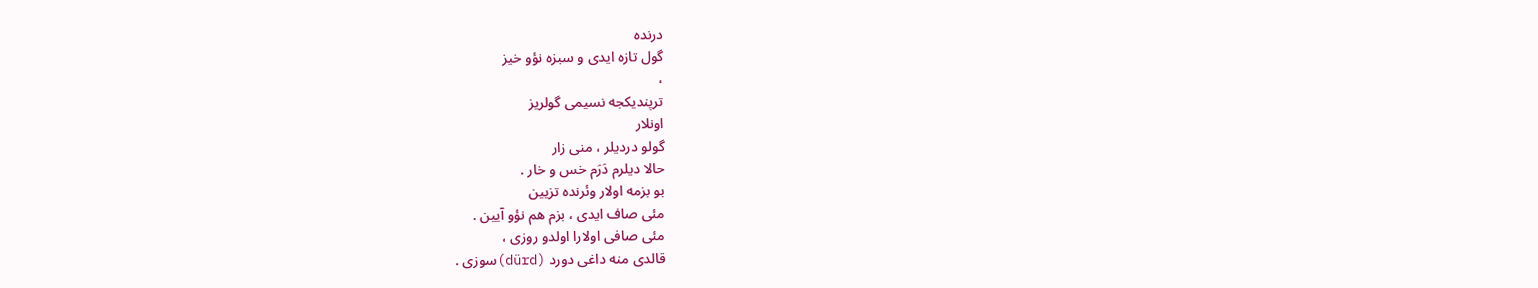درنده
گول تازه ایدی و سبزه نؤو خیز
،
ترپندیکجه نسیمی گولریز
اونلار
گولو دردیلر ، منی زار
حالا دیلرم دَرَم خس و خار .
بو بزمه اولار وئرنده تزیین
مئی صاف ایدی ، بزم هم نؤو آیین .
مئی صافی اولارا اولدو روزی ،
قالدی منه داغی دورد (dürd)سوزی .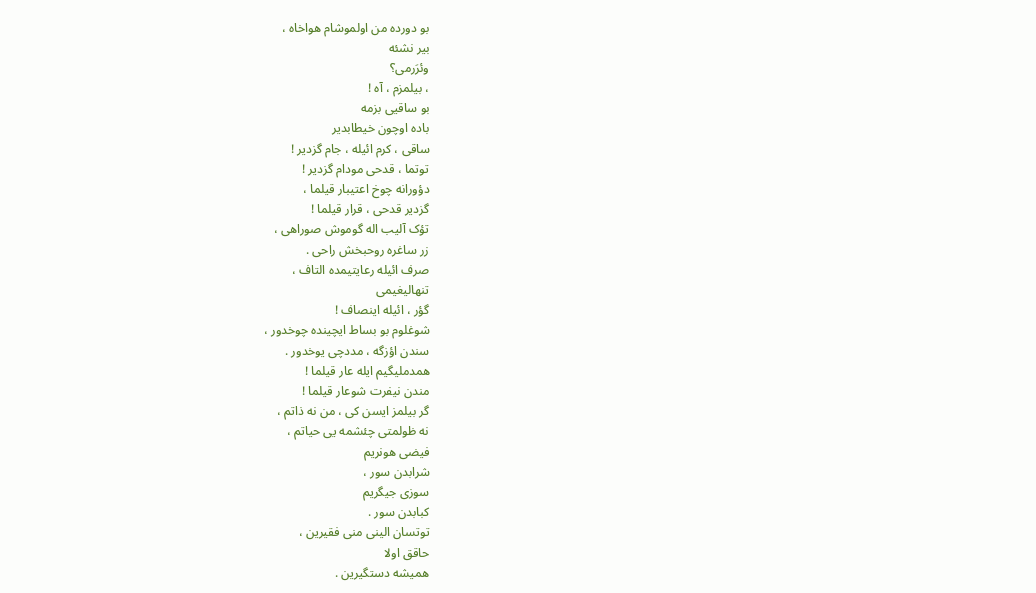بو دورده من اولموشام هواخاه ،
بیر نشئه
وئرَرمی؟
، بیلمزم ، آه !
بو ساقیی بزمه
باده اوچون خیطابدیر
ساقی ، کرم ائیله ، جام گزدیر !
توتما ، قدحی مودام گزدیر !
دؤورانه چوخ اعتیبار قیلما ،
گزدیر قدحی ، قرار قیلما !
تؤک آلیب اله گوموش صوراهی ،
زر ساغره روحبخش راحی .
صرف ائیله رعایتیمده التاف ،
تنهالیغیمی
گؤر ، ائیله اینصاف !
شوغلوم بو بساط ایچینده چوخدور ،
سندن اؤزگه ، مددچی یوخدور .
همدملیگیم ایله عار قیلما !
مندن نیفرت شوعار قیلما !
گر بیلمز ایسن کی ، من نه ذاتم ،
نه ظولمتی چئشمه یی حیاتم ،
فیضی هونریم
شرابدن سور ،
سوزی جیگریم
کبابدن سور .
توتسان الینی منی فقیرین ،
حاقق اولا
همیشه دستگیرین .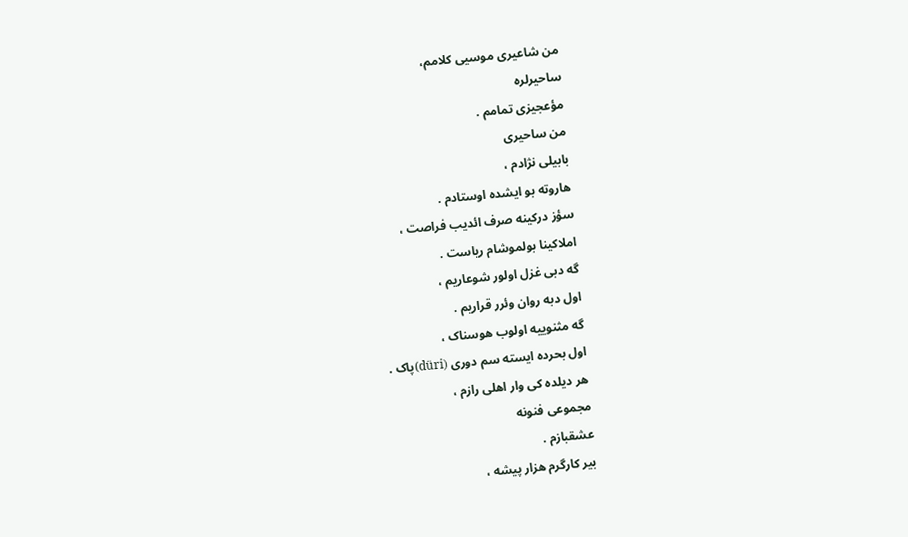من شاعیری موسیی کلامم،
ساحیرلره
مؤعجیزی تمامم .
من ساحیری
بابیلی نژادم ،
هاروته بو ایشده اوستادم .
سؤز درکینه صرف ائدیب فراصت ،
املاکینا بولموشام ریاست .
گه دبی غزل اولور شوعاریم ،
اول دبه روان وئرر قراریم .
گه مثنوییه اولوب هوسناک ،
اول بحرده ایسته سم دوری (düri)پاک .
هر دیلده کی وار اهلی رازم ،
مجموعی فنونه
عشقبازم .
بیر کارگرم هزار پیشه ،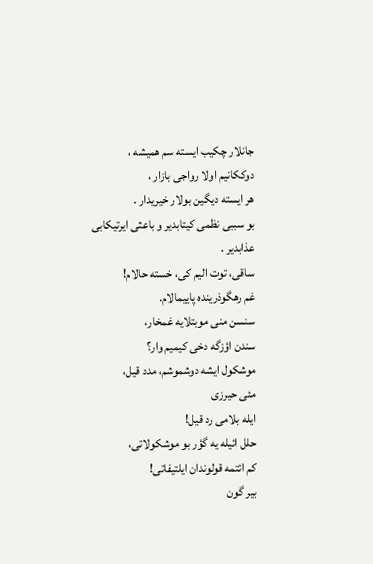جانلار چکیب ایسته سم همیشه ،
دوککانیم اولا رواجی بازار ،
هر ایسته دیگین بولار خیریدار .
بو سببی نظمی کیتابدیر و باعثی ایرتیکابی عذابدیر .
ساقی، توت الیم کی، خسته حالام!
غم رهگوذرینده پاییمالام.
سنسن منی موبتلایه غمخار،
سندن اؤزگه دخی کیمیم وار؟
موشکول ایشه دوشموشم، مدد قیل،
مئی حیرزی
ایله بلامی رد قیل!
حلل ائیله یه گؤر بو موشکولاتی،
کم ائتمه قولوندان ایلتیفاتی!
بیر گون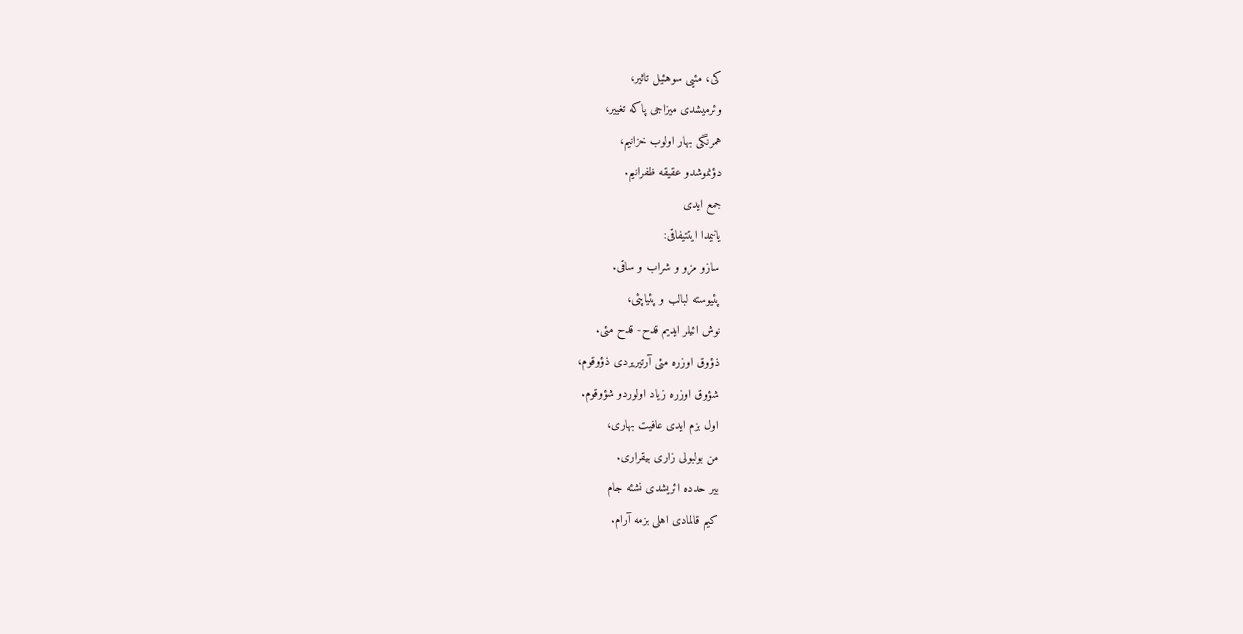کی، مئیی سوهئیل تاثیر،
وئرمیشدی میزاجی پاکه تغییر،
همرنگی بهار اولوب خزانیم،
دؤنموشدو عقیقه ظفرانیم.
جمع ایدی
یانیمدا ایتتیفاقی:
سازو مزو و شراب و ساقی.
پئیوسته لبالب و پئیاپئی،
نوش ائیلر ایدیم قدح- قدح مئی.
ذؤوق اوزره مئی آرتیریردی ذؤوقوم،
شؤوق اوزره زیاد اولوردو شؤوقوم.
اول بزم ایدی عافیت بهاری،
من بولبولی زاری بیقراری.
بیر حدده ائریشدی نشئه جام
کیم قالمادی اهلی بزمه آرام.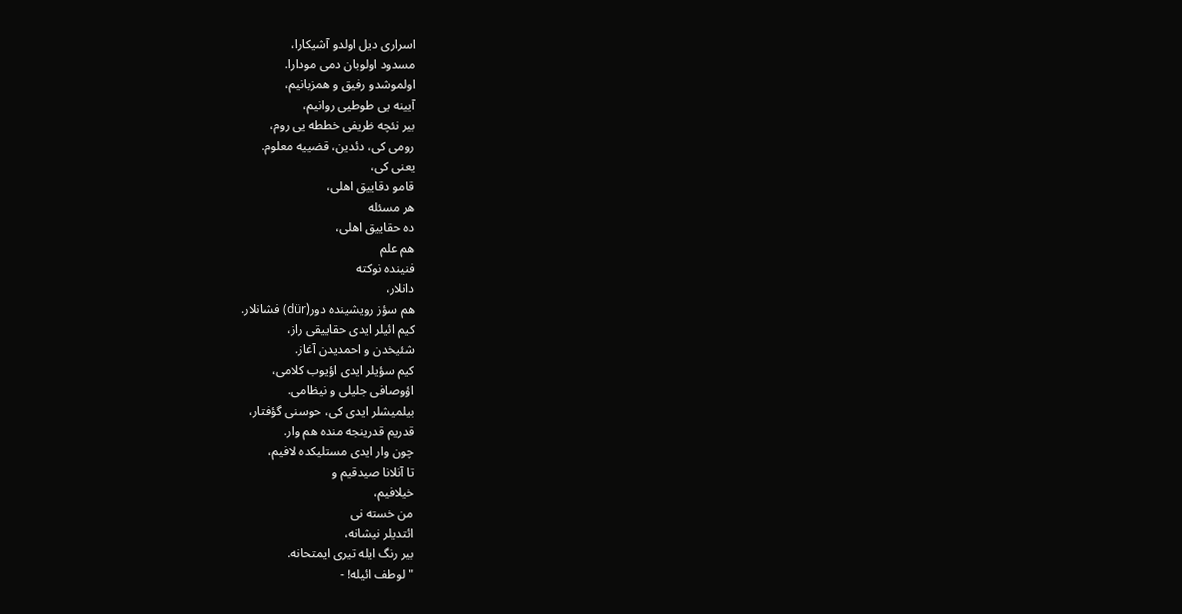اسراری دیل اولدو آشیکارا،
مسدود اولوبان دمی مودارا.
اولموشدو رفیق و همزبانیم،
آیینه یی طوطیی روانیم،
بیر نئچه ظریفی خططه یی روم،
رومی کی، دئدین، قضییه معلوم.
یعنی کی،
قامو دقاییق اهلی،
هر مسئله
ده حقاییق اهلی،
هم علم
فنینده نوکته
دانلار،
هم سؤز رویشینده دور(dür) فشانلار.
کیم ائیلر ایدی حقاییقی راز،
شئیخدن و احمدیدن آغاز.
کیم سؤیلر ایدی اؤیوب کلامی،
اؤوصافی جلیلی و نیظامی.
بیلمیشلر ایدی کی، حوسنی گؤفتار،
قدریم قدرینجه منده هم وار.
چون وار ایدی مستلیکده لافیم،
تا آنلانا صیدقیم و
خیلافیم،
من خسته نی
ائتدیلر نیشانه،
بیر رنگ ایله تیری ایمتحانه.
" لوطف ائیله! -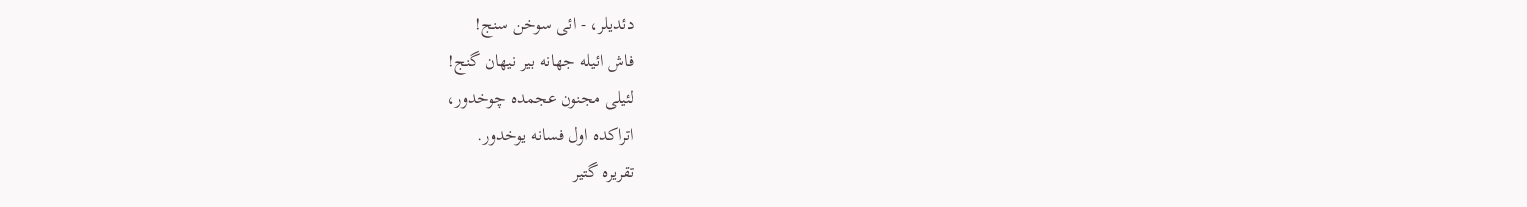دئدیلر، - ائی سوخن سنج!
فاش ائیله جهانه بیر نیهان گنج!
لئیلی مجنون عجمده چوخدور،
اتراکده اول فسانه یوخدور.
تقریره گتیر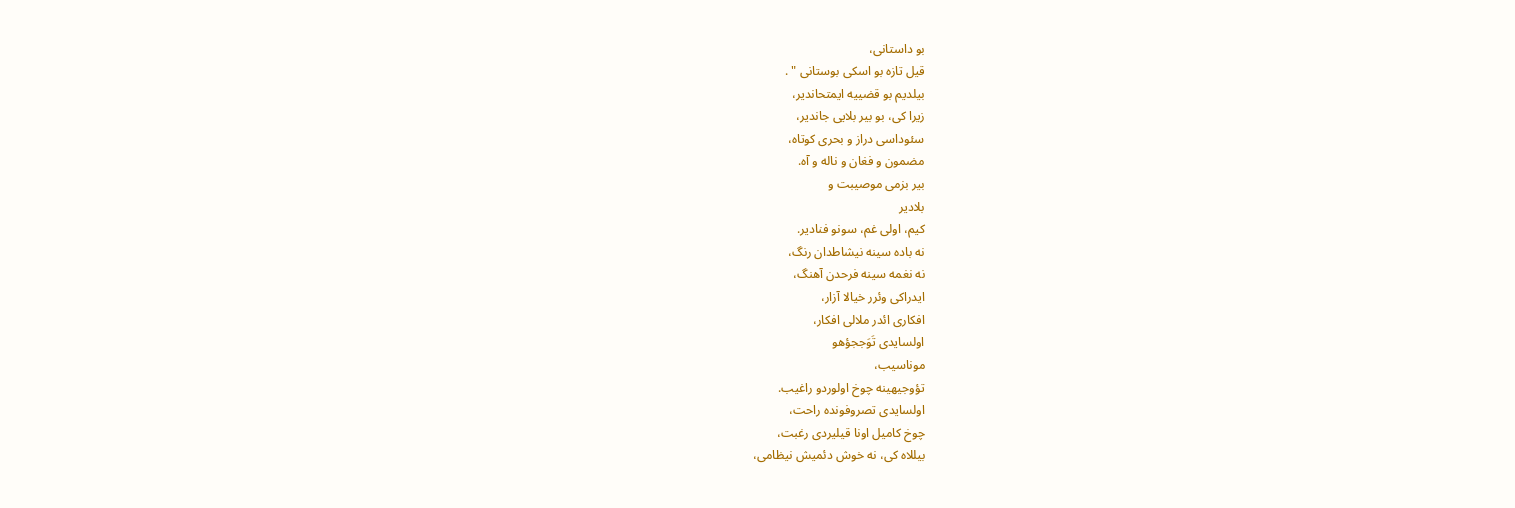بو داستانی،
قیل تازه بو اسکی بوستانی " .
بیلدیم بو قضییه ایمتحاندیر،
زیرا کی، بو بیر بلایی جاندیر،
سئوداسی دراز و بحری کوتاه،
مضمون و فغان و ناله و آه.
بیر بزمی موصیبت و
بلادیر
کیم، اولی غم، سونو فنادیر.
نه باده سینه نیشاطدان رنگ،
نه نغمه سینه فرحدن آهنگ،
ایدراکی وئرر خیالا آزار،
افکاری ائدر ملالی افکار،
اولسایدی تَوَججؤهو
موناسیب،
تؤوجیهینه چوخ اولوردو راغیب.
اولسایدی تصروفونده راحت،
چوخ کامیل اونا قیلیردی رغبت،
بیللاه کی، نه خوش دئمیش نیظامی،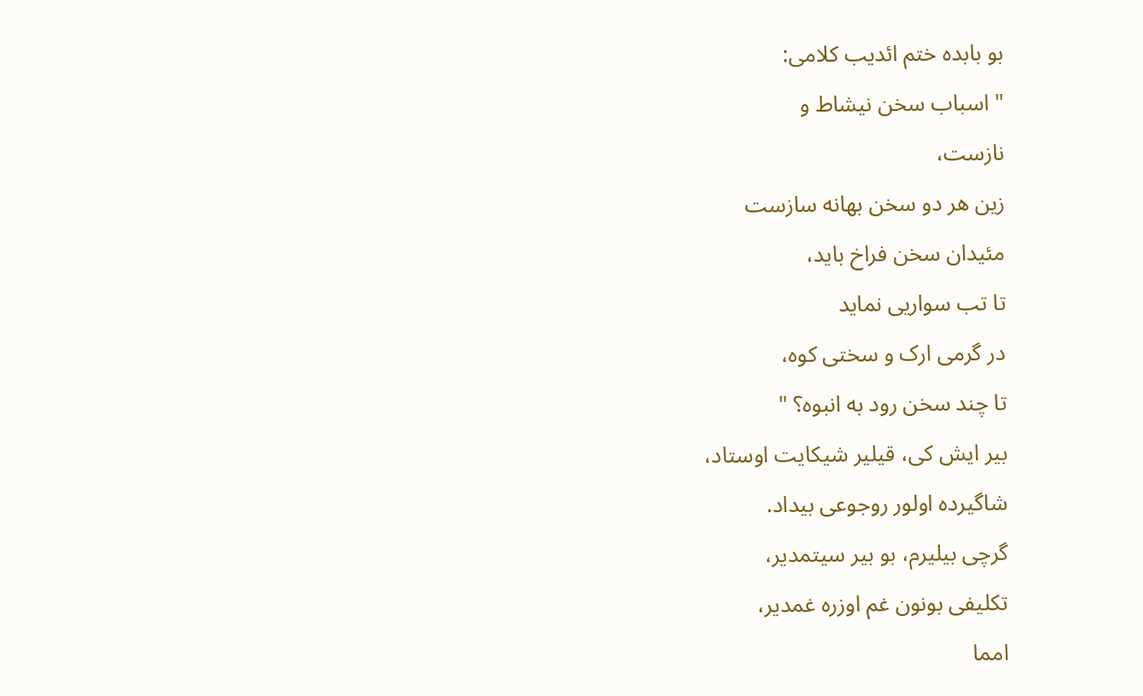بو بابده ختم ائدیب کلامی:
" اسباب سخن نیشاط و
نازست،
زین هر دو سخن بهانه سازست
مئیدان سخن فراخ باید،
تا تب سواریی نماید
در گرمی ارک و سختی کوه،
تا چند سخن رود به انبوه؟ "
بیر ایش کی، قیلیر شیکایت اوستاد،
شاگیرده اولور روجوعی بیداد.
گرچی بیلیرم، بو بیر سیتمدیر،
تکلیفی بونون غم اوزره غمدیر،
امما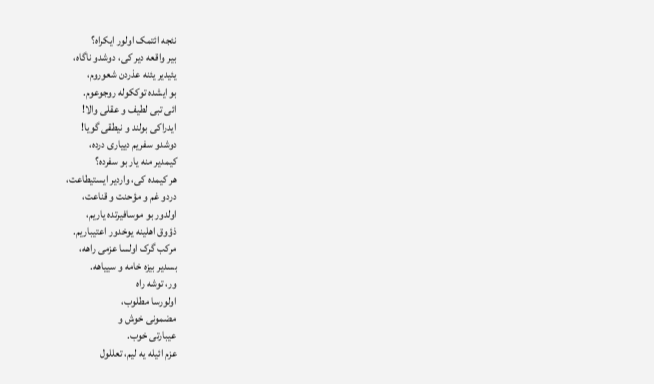نئجه ائتمک اولور ایکراه؟
بیر واقعه دیر کی، دوشدو ناگاه،
یئیدیر یئنه عذردن شعوروم،
بو ایشده توککوله روجوعوم.
ائی تبی لطیف و عقلی والا!
ایدراکی بولند و نیطقی گویا!
دوشدو سفریم دییاری درده،
کیمدیر منه یار بو سفرده؟
هر کیمده کی، واردیر ایستیطاعت،
دردو غم و مؤحنت و قناعت،
اولدور بو موسافیرتده یاریم،
ذؤوق اهلینه یوخدور اعتیباریم.
مرکب گرک اولسا عزمی راهه،
بسدیر بیزه خامه و سییاهه.
ور، توشه راه
اولورسا مطلوب،
مضمونی خوش و
عیبارتی خوب.
عزم ائیله یه لیم، تعللول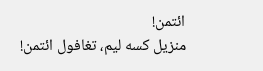ائتمن!
منزیل کسه لیم، تغافول ائتمن!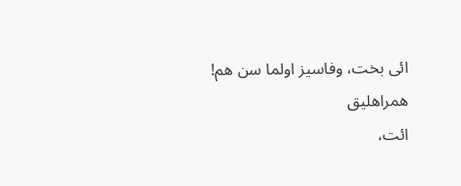ائی بخت، وفاسیز اولما سن هم!
همراهلیق
ائت،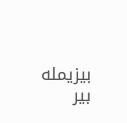بیزیمله بیر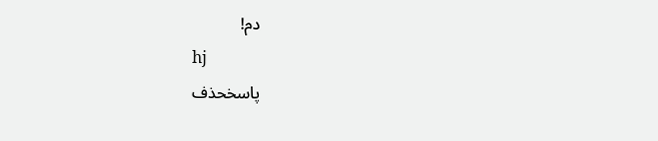دم!
hj
پاسخحذف